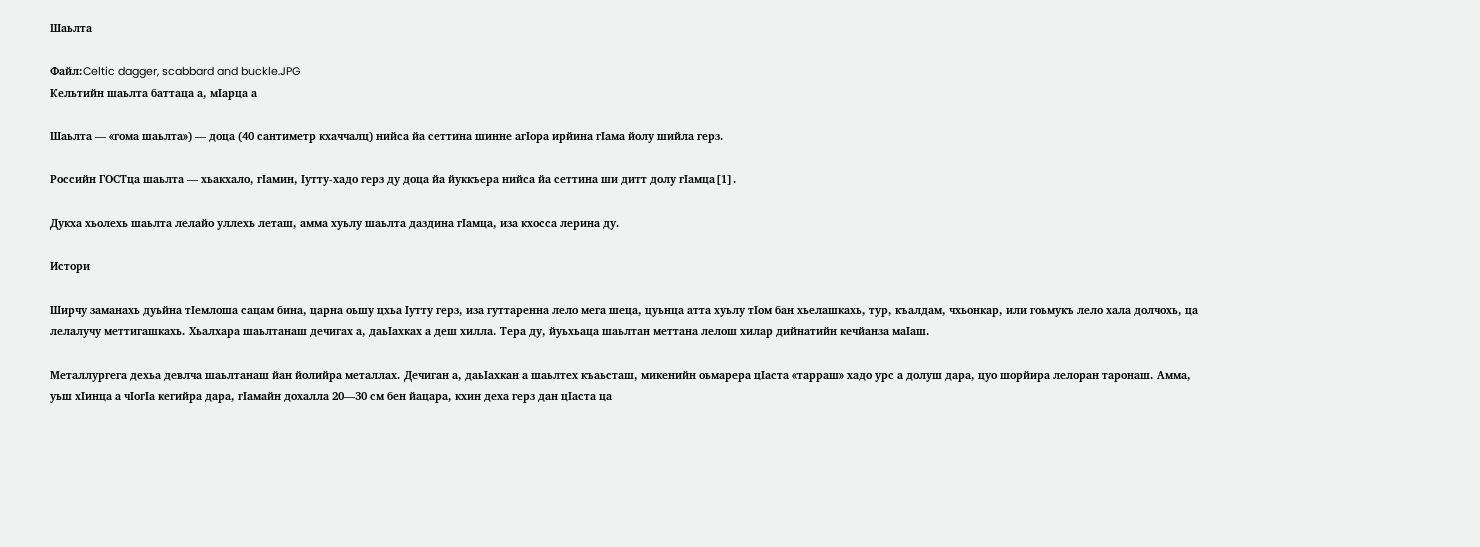Шаьлта

Файл:Celtic dagger, scabbard and buckle.JPG
Кельтийн шаьлта баттаца а, мӀарца а

Шаьлта — «гома шаьлта») — доца (40 сантиметр кхаччалц) нийса йа сеттина шинне агӀора ирйина гӀама йолу шийла герз.

Российн ГОСТца шаьлта — хьакхало, гӀамин, Ӏутту-хадо герз ду доца йа йуккъера нийса йа сеттина ши дитт долу гӀамца[1].

Дукха хьолехь шаьлта лелайо уллехь леташ, амма хуьлу шаьлта даздина гӀамца, иза кхосса лерина ду.

Истори

Ширчу заманахь дуьйна тӀемлоша сацам бина, царна оьшу цхьа Ӏутту герз, иза гуттаренна лело мега шеца, цуьнца атта хуьлу тӀом бан хьелашкахь, тур, къалдам, чхьонкар, или гоьмукъ лело хала долчохь, ца лелалучу меттигашкахь. Хьалхара шаьлтанаш дечигах а, даьӀахках а деш хилла. Тера ду, йуьхьаца шаьлтан меттана лелош хилар дийнатийн кечйанза маӀаш.

Металлургега дехьа девлча шаьлтанаш йан йолийра металлах. Дечиган а, даьӀахкан а шаьлтех къаьсташ, микенийн оьмарера цӀаста «тарраш» хадо урс а долуш дара, цуо шорйира лелоран таронаш. Амма, уьш хӀинца а чӀогӀа кегийра дара, гӀамайн дохалла 20—30 см бен йацара, кхин деха герз дан цӀаста ца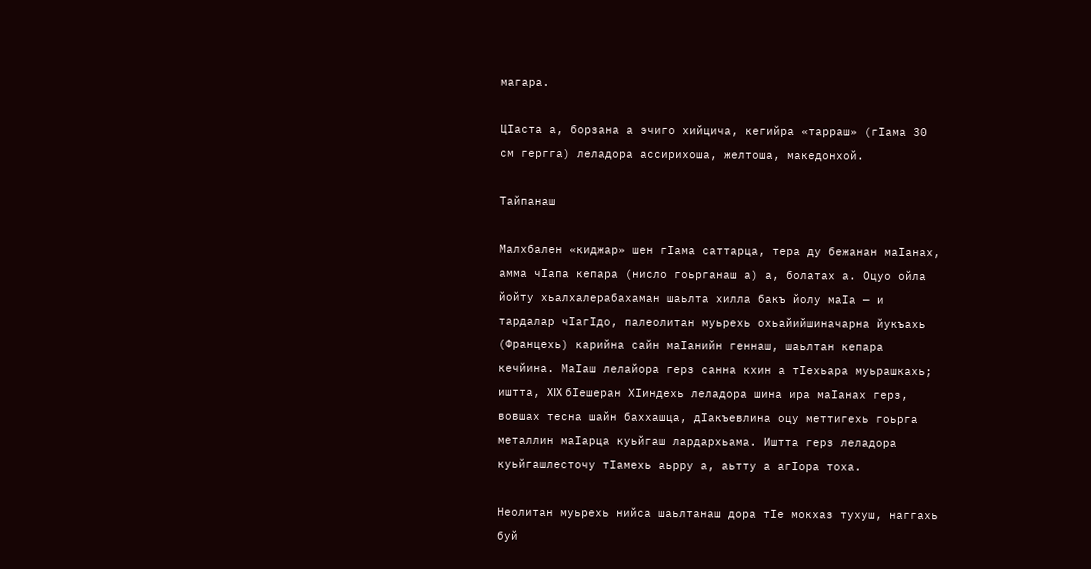магара.

ЦӀаста а, борзана а эчиго хийцича, кегийра «тарраш» (гӀама 30 см гергга) леладора ассирихоша, желтоша, македонхой.

Тайпанаш

Малхбален «киджар» шен гӀама саттарца, тера ду бежанан маӀанах, амма чӀапа кепара (нисло гоьрганаш а) а, болатах а. Оцуо ойла йойту хьалхалерабахаман шаьлта хилла бакъ йолу маӀа — и тардалар чӀагӀдо, палеолитан муьрехь охьайийшиначарна йукъахь (Францехь) карийна сайн маӀанийн геннаш, шаьлтан кепара кечйина. МаӀаш лелайора герз санна кхин а тӀехьара муьрашкахь; иштта, XIX бӀешеран ХӀиндехь леладора шина ира маӀанах герз, вовшах тесна шайн баххашца, дӀакъевлина оцу меттигехь гоьрга металлин маӀарца куьйгаш лардархьама. Иштта герз леладора куьйгашлесточу тӀамехь аьрру а, аьтту а агӀора тоха.

Неолитан муьрехь нийса шаьлтанаш дора тӀе мокхаз тухуш, наггахь буй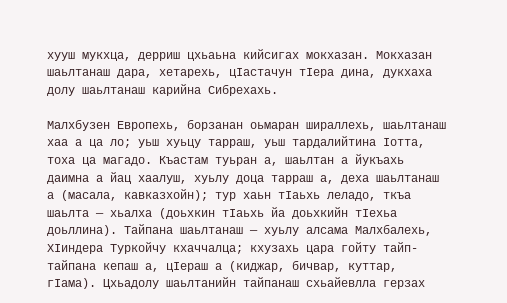хууш мукхца, дерриш цхьаьна кийсигах мокхазан. Мокхазан шаьлтанаш дара, хетарехь, цӀастачун тӀера дина, дукхаха долу шаьлтанаш карийна Сибрехахь.

Малхбузен Европехь, борзанан оьмаран шираллехь, шаьлтанаш хаа а ца ло; уьш хуьцу тарраш, уьш тардалийтина Ӏотта, тоха ца магадо. Къастам туьран а, шаьлтан а йукъахь даимна а йац хаалуш, хуьлу доца тарраш а, деха шаьлтанаш а (масала, кавказхойн); тур хаьн тӀаьхь леладо, ткъа шаьлта — хьалха (доьхкин тӀаьхь йа доьхкийн тӀехьа доьллина). Тайпана шаьлтанаш — хуьлу алсама Малхбалехь, ХӀиндера Туркойчу кхаччалца; кхузахь цара гойту тайп-тайпана кепаш а, цӀераш а (киджар, бичвар, куттар, гӀама). Цхьадолу шаьлтанийн тайпанаш схьайевлла герзах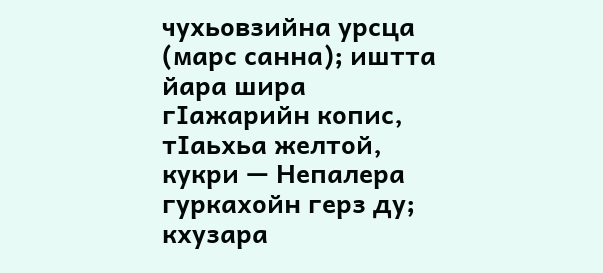чухьовзийна урсца (марс санна); иштта йара шира гӀажарийн копис, тӀаьхьа желтой, кукри — Непалера гуркахойн герз ду; кхузара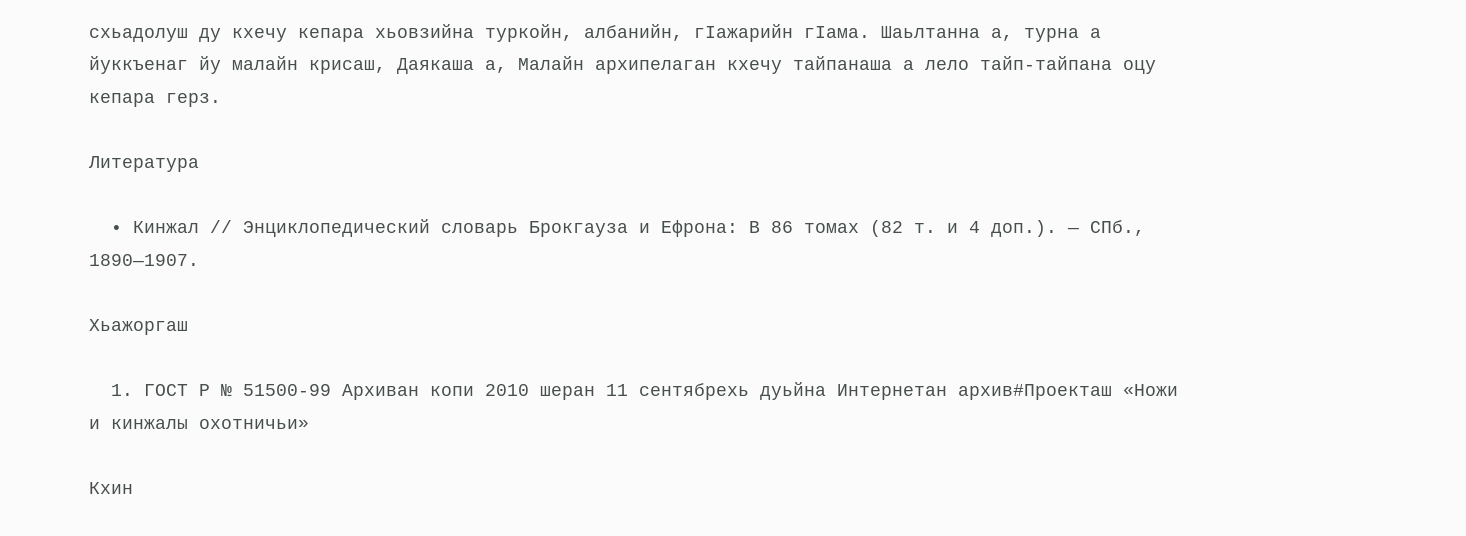схьадолуш ду кхечу кепара хьовзийна туркойн, албанийн, гӀажарийн гӀама. Шаьлтанна а, турна а йуккъенаг йу малайн крисаш, Даякаша а, Малайн архипелаган кхечу тайпанаша а лело тайп-тайпана оцу кепара герз.

Литература

  • Кинжал // Энциклопедический словарь Брокгауза и Ефрона: В 86 томах (82 т. и 4 доп.). — СПб., 1890—1907.

Хьажоргаш

  1. ГОСТ Р № 51500-99 Архиван копи 2010 шеран 11 сентябрехь дуьйна Интернетан архив#Проекташ «Ножи и кинжалы охотничьи»

Кхин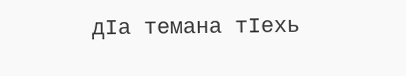дӀа темана тӀехь